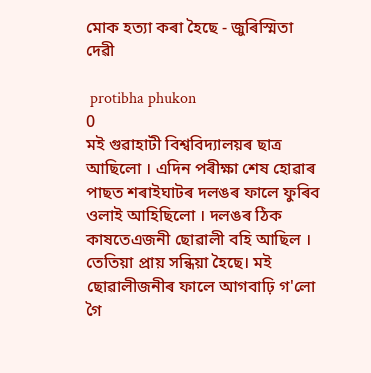মোক হত্যা কৰা হৈছে - জুৰিস্মিতা দেৱী

 protibha phukon
0
মই গুৱাহাটী বিশ্ববিদ্যালয়ৰ ছাত্ৰ আছিলো । এদিন পৰীক্ষা শেষ হোৱাৰ পাছত শৰাইঘাটৰ দলঙৰ ফালে ফুৰিব ওলাই আহিছিলো । দলঙৰ ঠিক কাষতেএজনী ছোৱালী বহি আছিল । তেতিয়া প্ৰায় সন্ধিয়া হৈছে। মই ছোৱালীজনীৰ ফালে আগবাঢ়ি গ'লো গৈ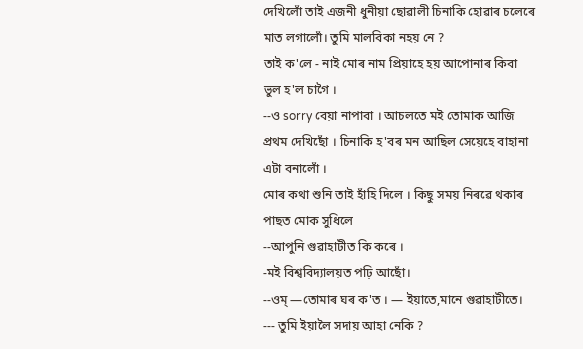দেখিলোঁ তাই এজনী ধুনীয়া ছোৱালী চিনাকি হোৱাৰ চলেৰে মাত লগালোঁ। তুমি মালবিকা নহয় নে ?
তাই ক'লে - নাই মোৰ নাম প্ৰিয়াহে হয় আপোনাৰ কিবা ভুল হ'ল চাগৈ ।
--ও sorry বেয়া নাপাবা । আচলতে মই তোমাক আজি প্ৰথম দেখিছোঁ । চিনাকি হ'বৰ মন আছিল সেয়েহে বাহানা এটা বনালোঁ ।
মোৰ কথা শুনি তাই হাঁহি দিলে । কিছু সময় নিৰৱে থকাৰ পাছত মোক সুধিলে
--আপুনি গুৱাহাটীত কি কৰে ।
-মই বিশ্ববিদ্যালয়ত পঢ়ি আছোঁ।
--ওম্ —তোমাৰ ঘৰ ক'ত । — ইয়াতে,মানে গুৱাহাটীতে।
--- তুমি ইয়ালৈ সদায় আহা নেকি ?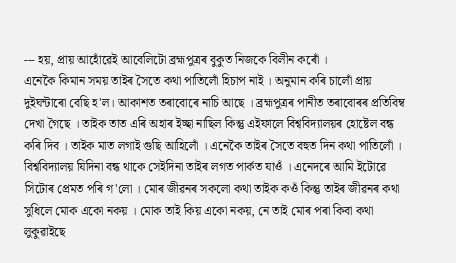--- হয়, প্ৰায় আহোঁৱেই আবেলিটো ব্ৰহ্মপুত্ৰৰ বুকুত নিজকে বিলীন কৰোঁ ।
এনেকৈ কিমান সময় তাইৰ সৈতে কথা পাতিলোঁ হিচাপ নাই । অনুমান কৰি চালোঁ প্ৰায় দুইঘন্টাৰো বেছি হ'ল। আকাশত তৰাবোৰে নাচি আছে । ব্ৰহ্মপুত্ৰৰ পানীত তৰাবোৰৰ প্ৰতিবিম্ব দেখা গৈছে । তাইক তাত এৰি অহাৰ ইচ্ছা নাছিল কিন্তু এইফালে বিশ্ববিদ্যালয়ৰ হোষ্টেল বন্ধ কৰি দিব । তাইক মাত লগাই গুছি আহিলোঁ । এনেকৈ তাইৰ সৈতে বহুত দিন কথা পাতিলোঁ । বিশ্ববিদ্যালয় যিদিনা বন্ধ থাকে সেইদিনা তাইৰ লগত পাৰ্কত যাওঁ । এনেদৰে আমি ইটোৱে সিটোৰ প্ৰেমত পৰি গ'লো । মোৰ জীৱনৰ সকলো কথা তাইক কওঁ কিন্তু তাইৰ জীৱনৰ কথা সুধিলে মোক একো নকয় । মোক তাই কিয় একো নকয়, নে তাই মোৰ পৰা কিবা কথা লুকুৱাইছে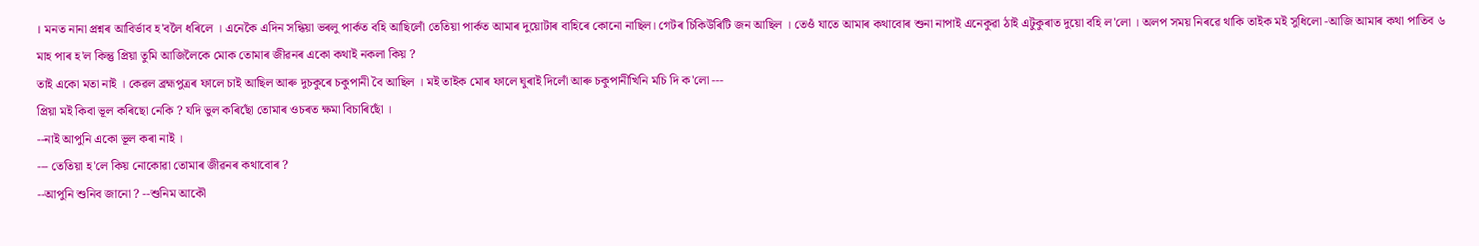। মনত নানা প্ৰশ্নৰ আবিৰ্ভাব হ'বলৈ ধৰিলে । এনেকৈ এদিন সন্ধিয়া ভৰলু পাৰ্কত বহি আছিলোঁ তেতিয়া পাৰ্কত আমাৰ দুয়োটাৰ বাহিৰে কোনো নাছিল। গেটৰ চিকিউৰিটি জন আছিল । তেওঁ যাতে আমাৰ কথাবোৰ শুনা নাপাই এনেকুৱা ঠাই এটুকুৰাত দুয়ো বহি ল'লো । অলপ সময় নিৰৱে থাকি তাইক মই সুধিলো -আজি আমাৰ কথা পাতিব ৬ মাহ পাৰ হ'ল কিন্তু প্ৰিয়া তুমি আজিলৈকে মোক তোমাৰ জীৱনৰ একো কথাই নকলা কিয় ?
তাই একো মতা নাই । কেৱল ব্ৰহ্মপুত্ৰৰ ফালে চাই আছিল আৰু দুচকুৰে চকুপানী বৈ আছিল । মই তাইক মোৰ ফালে ঘুৰাই দিলোঁ আৰু চকুপানীখিনি মচি দি ক'লো ---
প্ৰিয়া মই কিবা ভূল কৰিছো নেকি ? যদি ভুল কৰিছোঁ তোমাৰ ওচৰত ক্ষমা বিচাৰিছোঁ ।
--নাই আপুনি একো ভূল কৰা নাই ।
--- তেতিয়া হ'লে কিয় নোকোৱা তোমাৰ জীৱনৰ কথাবোৰ ?
--আপুনি শুনিব জানো ? --শুনিম আকৌ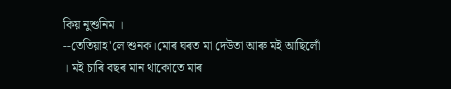কিয় নুশুনিম ।
--তেতিয়াহ'লে শুনক।মোৰ ঘৰত মা দেউতা আৰু মই আছিলোঁ । মই চাৰি বছৰ মান থাকোতে মাৰ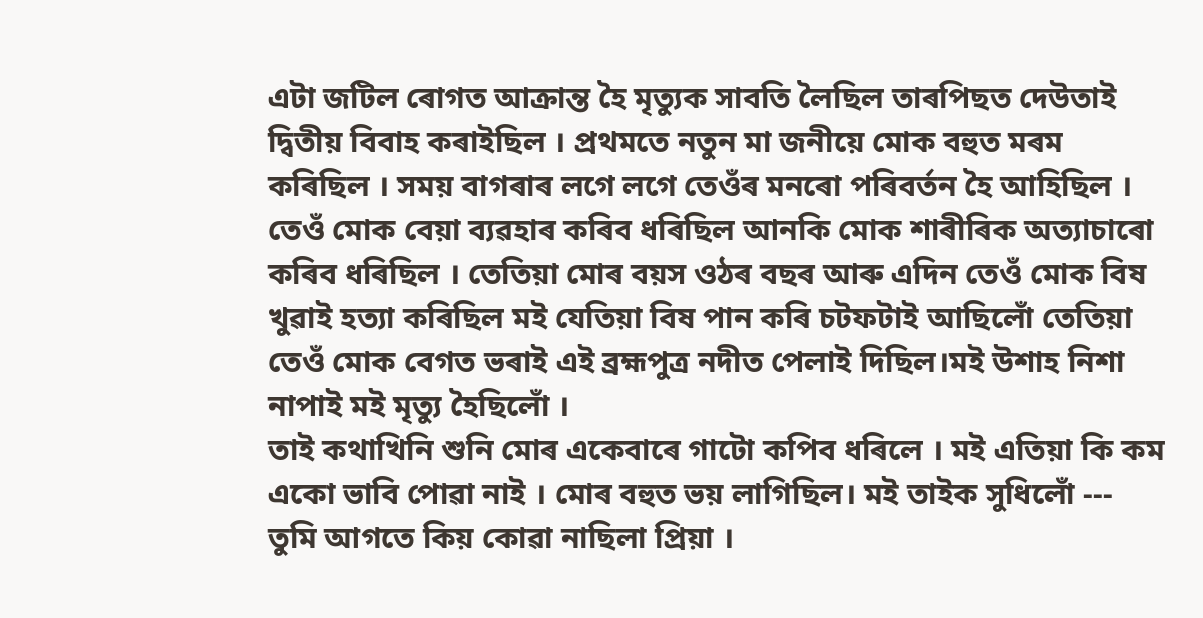এটা জটিল ৰোগত আক্ৰান্ত হৈ মৃত্যুক সাবতি লৈছিল তাৰপিছত দেউতাই দ্বিতীয় বিবাহ কৰাইছিল । প্ৰথমতে নতুন মা জনীয়ে মোক বহুত মৰম কৰিছিল । সময় বাগৰাৰ লগে লগে তেওঁৰ মনৰো পৰিবৰ্তন হৈ আহিছিল । তেওঁ মোক বেয়া ব্যৱহাৰ কৰিব ধৰিছিল আনকি মোক শাৰীৰিক অত্যাচাৰো কৰিব ধৰিছিল । তেতিয়া মোৰ বয়স ওঠৰ বছৰ আৰু এদিন তেওঁ মোক বিষ খুৱাই হত্যা কৰিছিল মই যেতিয়া বিষ পান কৰি চটফটাই আছিলোঁ তেতিয়া তেওঁ মোক বেগত ভৰাই এই ব্ৰহ্মপুত্ৰ নদীত পেলাই দিছিল।মই উশাহ নিশা নাপাই মই মৃত্যু হৈছিলোঁ ।
তাই কথাখিনি শুনি মোৰ একেবাৰে গাটো কপিব ধৰিলে । মই এতিয়া কি কম একো ভাবি পোৱা নাই । মোৰ বহুত ভয় লাগিছিল। মই তাইক সুধিলোঁ ---
তুমি আগতে কিয় কোৱা নাছিলা প্ৰিয়া ।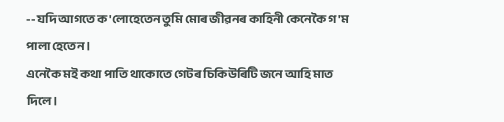-- যদি আগতে ক'লোহেতেন তুমি মোৰ জীৱনৰ কাহিনী কেনেকৈ গ'ম পালা হেতেন ।
এনেকৈ মই কথা পাতি থাকোতে গেটৰ চিকিউৰিটি জনে আহি মাত দিলে।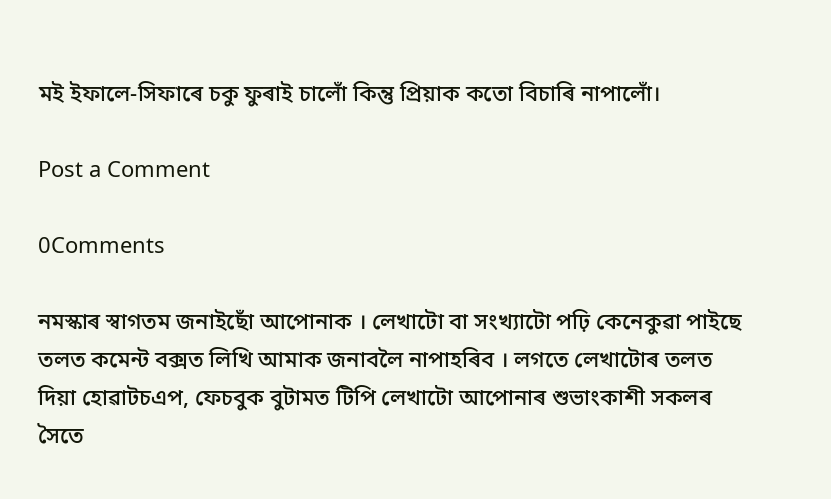মই ইফালে-সিফাৰে চকু ফুৰাই চালোঁ কিন্তু প্ৰিয়াক কতো বিচাৰি নাপালোঁ।

Post a Comment

0Comments

নমস্কাৰ স্বাগতম জনাইছোঁ আপোনাক । লেখাটো বা সংখ্যাটো পঢ়ি কেনেকুৱা পাইছে তলত কমেন্ট বক্সত লিখি আমাক জনাবলৈ নাপাহৰিব । লগতে লেখাটোৰ তলত দিয়া হোৱাটচএপ, ফেচবুক বুটামত টিপি লেখাটো আপোনাৰ শুভাংকাশী সকলৰ সৈতে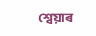শ্বেয়াৰ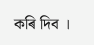কৰি দিব ।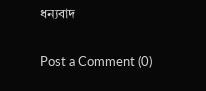ধন্যবাদ

Post a Comment (0)